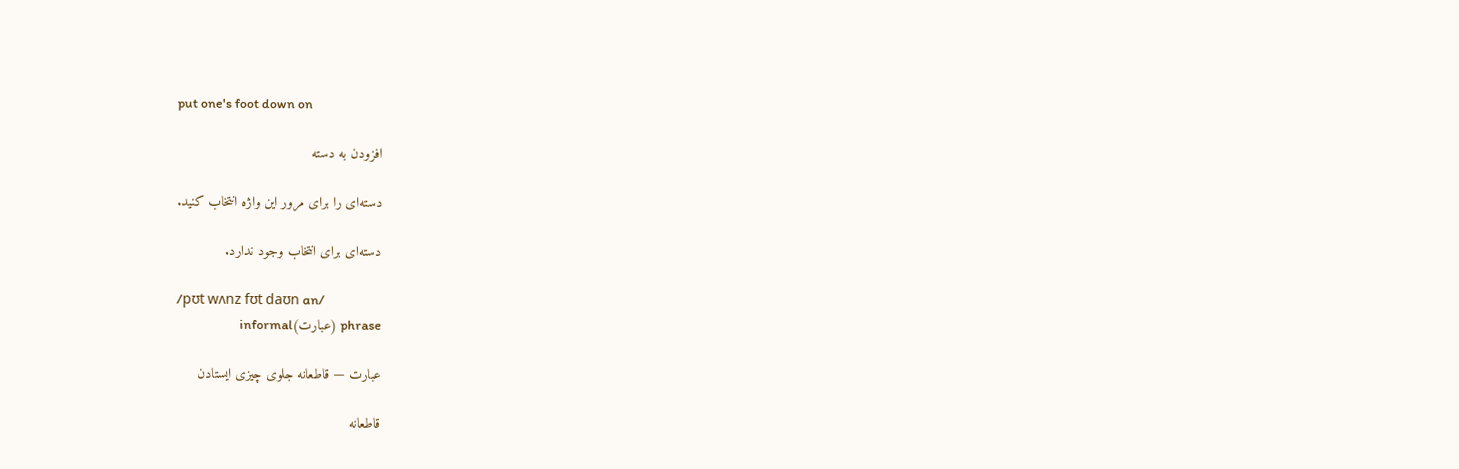put one's foot down on

افزودن به دسته

دسته‌ای را برای مرور این واژه انتخاب کنید.

دسته‌ای برای انتخاب وجود ندارد.

/pʊt wʌnz fʊt daʊn ɑn/
phrase (عبارت)informal

عبارت — قاطعانه جلوی چیزی ایستادن

قاطعانه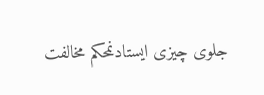جلوی چیزی ایستادنمحکم مخالفت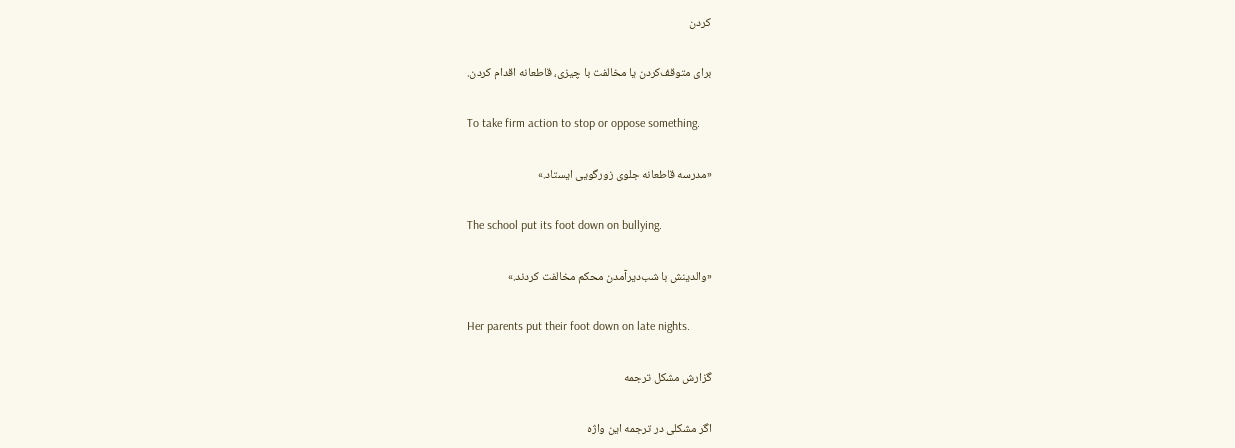کردن

برای متوقف‌کردن یا مخالفت با چیزی، قاطعانه اقدام کردن.

To take firm action to stop or oppose something.

«مدرسه قاطعانه جلوی زورگویی ایستاد.»

The school put its foot down on bullying.

«والدینش با شب‌دیرآمدن محکم مخالفت کردند.»

Her parents put their foot down on late nights.

گزارش مشکل ترجمه

اگر مشکلی در ترجمه این واژه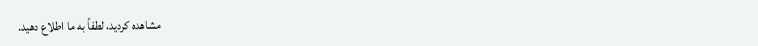مشاهده کردید، لطفاً به ما اطلاع دهید.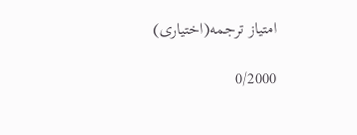امتیاز ترجمه(اختیاری)

0/2000